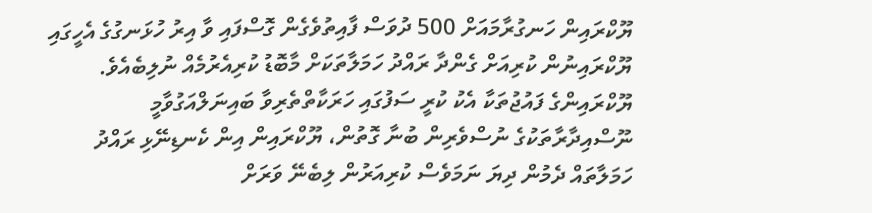ޔޫކްރައިން ހަނގުރާމައަށް 500 ދުވަސް ފާއިތުވެގެން ގޮސްފައި ވާ އިރު ހުޅަނގުގެ އެހީގައި ޔޫކްރައިނުން ކުރިއަށް ގެންދާ ރައްދު ހަމަލާތަކަށް މާބޮޑު ކުރިއެރުމެއް ނުލިބެއެވެ. ޔޫކްރައިންގެ ފައުޖުތަކާ އެކު ކުރީ ސަފުގައި ހަރަކާތްތެރިވާ ބައިނަލްއަގުވާމީ ނޫސްއިދާރާތަކުގެ ނުސްވެރިން ބުނާ ގޮތުން، ޔޫކްރައިން އިން ކެނޑިނޭޅި ރައްދު ހަމަލާތައް ދެމުން ދިޔަ ނަމަވެސް ކުރިއަރުން ލިބެނޭ ވަރަށް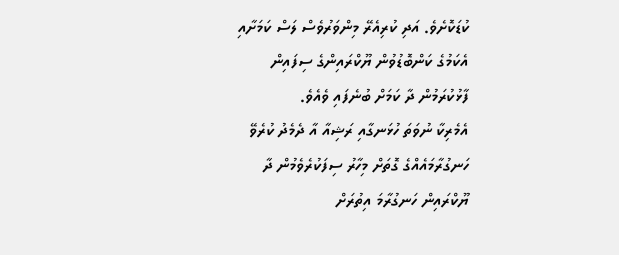ކުޑަކޮށެވެ. އަދި ކުރިއެރޭ މިންވަރުވެސް ލަސް ކަމަށާއި އެކަމުގެ ކަންބޮޑުވުން ޔޫކްރައިންގެ ސިފައިން ފާޅުކުރަމުން ދާ ކަމަށް ބުނެފައި ވެއެވެ.
އެމެރިކާ ނުވަތަ ހުޅަނގާއި ރަޝިއާ އާ ދެމެދު ކުރެވޭ ހަނގުރާމައެއްގެ ގޮތަށް މިހާރު ސިފަކުރެވެމުން ދާ ޔޫކްރައިން ހަނގުރާމަ އިތުރަށް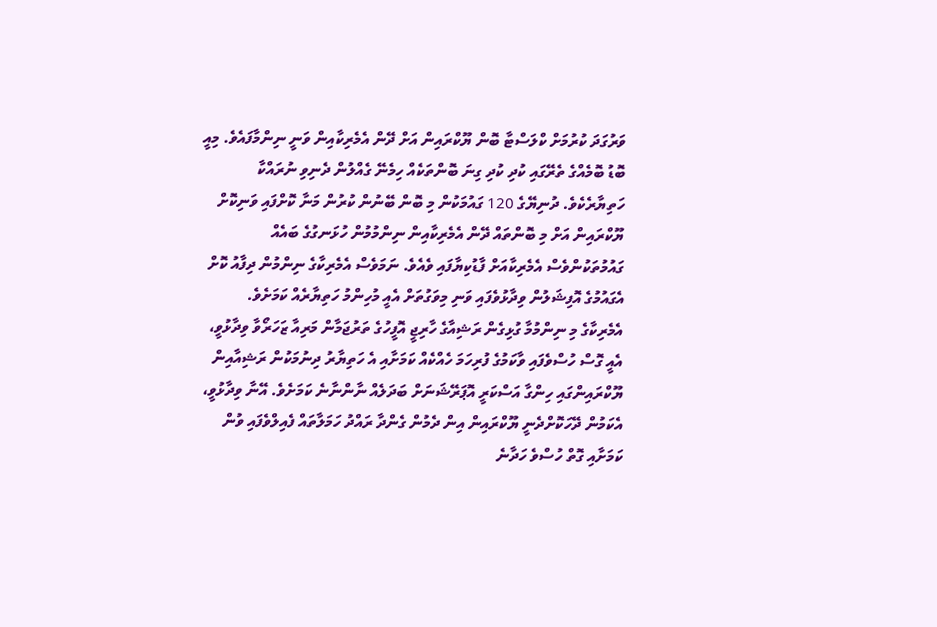ވަރުގަދަ ކުރުމަށް ކްލަސްޓާ ބޮން ޔޫކްރައިން އަށް ދޭން އެމެރިކާއިން ވަނީ ނިންމާފައެވެ. މިއީ ބޮޑު ބޮމެއްގެ ތެރޭގައި ކުދި ކުދި ގިނަ ބޮންތަކެއް ހިމެނޭ ގެއްލުން ދެނިވި ނުރައްކާ ހަތިޔާރެކެވެ. ދުނިޔޭގެ 120 ގައުމަކުން މި ބޮން ބޭނުން ކުރުން މަނާ ކޮށްފައި ވަނިކޮށް ޔޫކްރައިން އަށް މި ބޮންތައް ދޭން އެމެރިކާއިން ނިންމުމުން ހުޅަނގުގެ ބައެއް ގައުމުތަކުންވެސް އެމެރިކާއަށް ފާޑުކިޔާފައި ވެއެވެ. ނަމަވެސް އެމެރިކާގެ ނިންމުން ދިފާއު ކޮށް އެގައުމުގެ އޮފިޝަލުން ވިދާޅުވެފައި ވަނި މިވަގުތަށް އެއީ މުހިންމު ހަތިޔާރެއް ކަމަށެވެ.
އެމެރިކާގެ މި ނިންމުމާ ގުޅިގެން ރަޝިއާގެ ހާރިޖީ އޮފީހުގެ ތަރުޖަމާން މަރިއާ ޒަހަރޯވާ ވިދާޅުވީ، އެއީ ގޮސް ހުސްވެފައި ވާކަމުގެ ފުރިހަމަ ހެއްކެއް ކަމަށާއި އެ ހަތިޔާރު ދިނުމަކުން ރަޝިއާއިން ޔޫކްރައިންގައި ހިންގާ އަސްކަރީ އޮޕަރޭޝަނަށް ބަދަލެއް ނާންނާނެ ކަމަށެވެ. އޭނާ ވިދާޅުވީ، އެކަމުން ދޭހަކޮށްދެނީ ޔޫކްރައިން އިން ދެމުން ގެންދާ ރައްދު ހަމަލާތައް ފެއިލްވެފައި ވުން ކަމަށާއި ގޮތް ހުސްވެ ހަދާނެ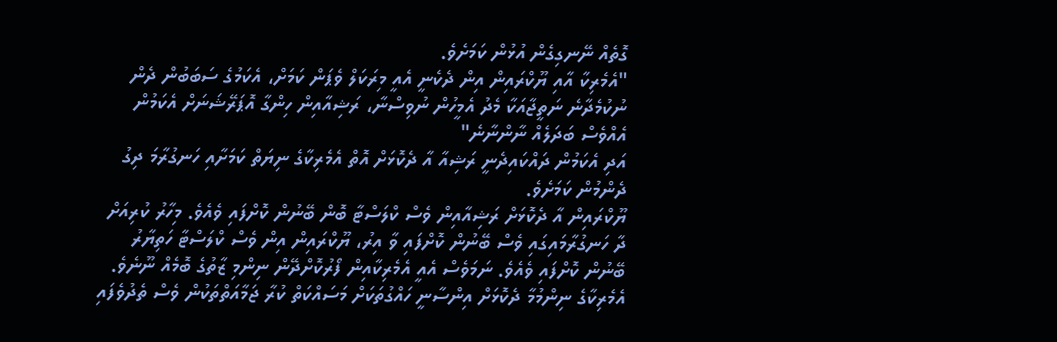ގޮތެއް ނޭނގިގެން އުޅުން ކަމަށެވެ.
"އެމެރިކާ އާއި ޔޫކްރައިން އިން ދެކެނީ އެއީ މިރަކަލް ވެޕަން ކަމަށް، އެކަމުގެ ސަބަބުން ދެން ނުކުމެދާނެ ނަތީޖާއަކާ މެދު އެމީހުން ނުވިސްނާ، ރަޝިއާއިން ހިންގާ އޮޕަރޭޝަނަށް އެކަމުން އެއްވެސް ބަދަލެއް ނާންނާނެ"
އަދި އެކަމުން ދައްކައިދެނީ ރަޝިއާ އާ ދެކޮޅަށް އޮތް އެމެރިކާގެ ނިޔަތް ކަމަށާއި ހަނގުރާމަ ދިގު ދެންމުން ކަމަށެވެ.
ޔޫކްރައިން އާ ދެކޮޅަށް ރަޝިއާއިން ވެސް ކްލަސްޓާ ބޮން ބޭނުން ކޮށްފައި ވެއެވެ. މިހާރު ކުރިއަށް ދާ ހަނގުރާމައިގައި ވެސް ބޭނުން ކޮށްފައި ވާ އިރު، ޔޫކްރައިން އިން ވެސް ކްލަސްޓާ ހަތިޔާރު ބޭނުން ކޮށްފައި ވެއެވެ. ނަމަވެސް އެއީ އެމެރިކާއިން ފޯރުކޮށްދޭން ނިންމި ޒާތުގެ ބޮމެއް ނޫނެވެ.
އެމެރިކާގެ ނިންމުމާ ދެކޮޅަށް އިންސާނީ ހައްގުތަކަށް މަސައްކަތް ކުރާ ޖަމާއަތްތަކުން ވެސް ތެދުވެފައި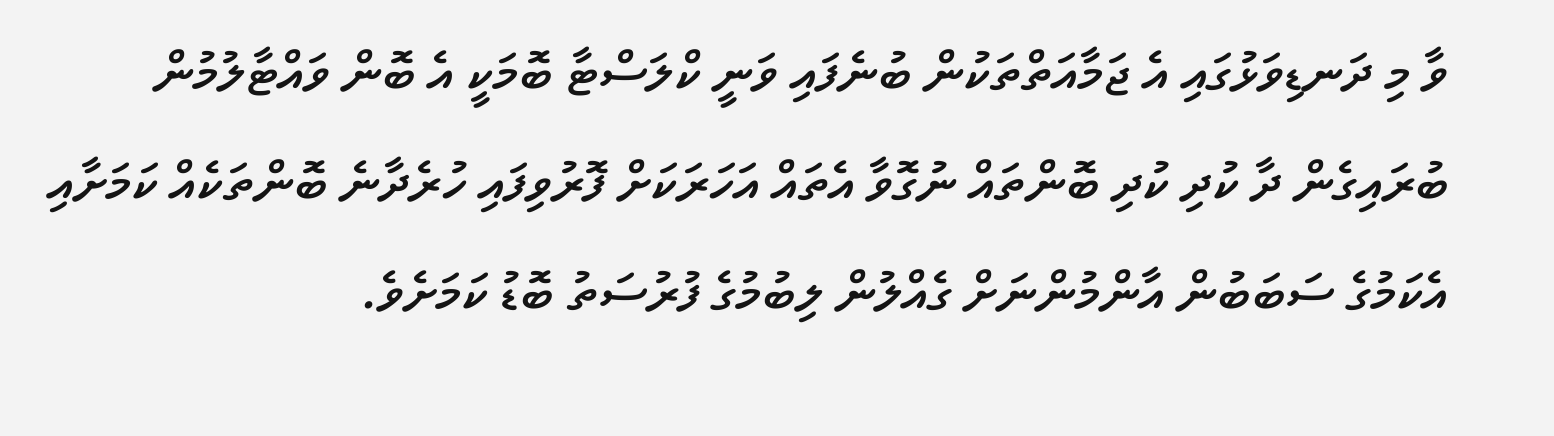ވާ މި ދަނޑިވަޅުގައި އެ ޖަމާއަތްތަކުން ބުނެފައި ވަނީ ކްލަސްޓާ ބޮމަކީ އެ ބޮން ވައްޓާލުމުން ބުރައިގެން ދާ ކުދި ކުދި ބޮންތައް ނުގޮވާ އެތައް އަހަރަކަށް ފޮރުވިފައި ހުރެދާނެ ބޮންތަކެއް ކަމަށާއި އެކަމުގެ ސަބަބުން އާންމުންނަށް ގެއްލުން ލިބުމުގެ ފުރުސަތު ބޮޑު ކަމަށެވެ.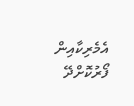އެމެރިކާއިން ފޯރުކޮށްދޭ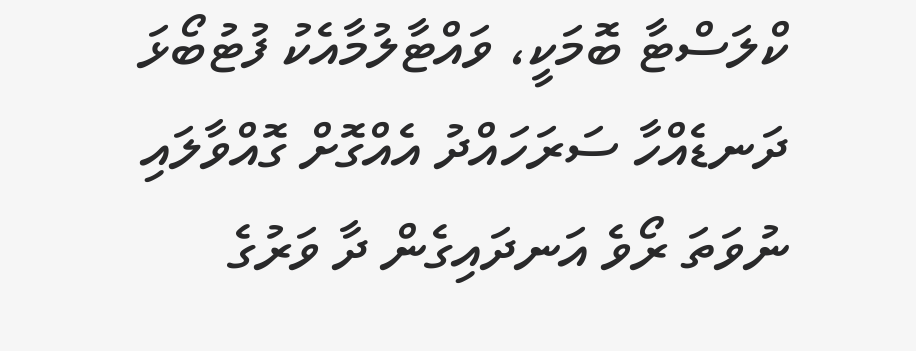ކްލަސްޓާ ބޮމަކީ، ވައްޓާލުމާއެކު ފުޓުބޯޅަ ދަނޑެއްހާ ސަރަހައްދު އެއްގޮށް ގޮއްވާލައި ނުވަތަ ރޯވެ އަނދައިގެން ދާ ވަރުގެ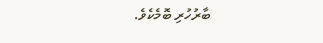ބާރުހުރި ބޮމެކެވެ.